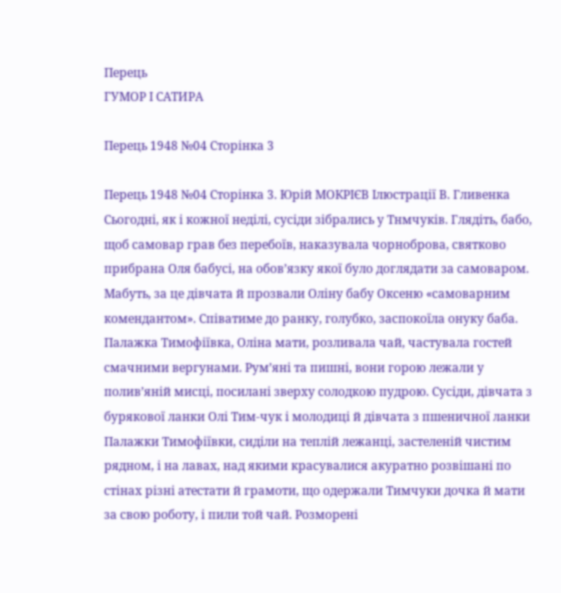Перець
ГУМОР І САТИРА

Перець 1948 №04 Сторінка 3

Перець 1948 №04 Сторінка 3. Юрій МОКРІЄВ Ілюстрації В. Гливенка Сьогодні, як і кожної неділі, сусіди зібрались у Тнмчуків. Глядіть, бабо, щоб самовар грав без перебоїв, наказувала чорноброва, святково прибрана Оля бабусі, на обов’язку якої було доглядати за самоваром. Мабуть, за це дівчата й прозвали Оліну бабу Оксеню «самоварним комендантом». Співатиме до ранку, голубко, заспокоїла онуку баба. Палажка Тимофіївка, Оліна мати, розливала чай, частувала гостей смачними вергунами. Рум’яні та пишні, вони горою лежали у полив’яній мисці, посилані зверху солодкою пудрою. Сусіди, дівчата з бурякової ланки Олі Тим-чук і молодиці й дівчата з пшеничної ланки Палажки Тимофіївки, сиділи на теплій лежанці, застеленій чистим рядном, і на лавах, над якими красувалися акуратно розвішані по стінах різні атестати й грамоти, що одержали Тимчуки дочка й мати за свою роботу, і пили той чай. Розморені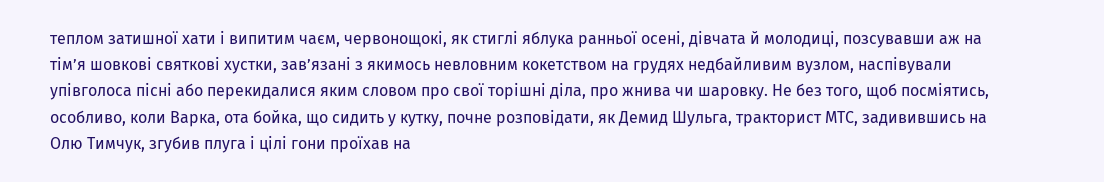теплом затишної хати і випитим чаєм, червонощокі, як стиглі яблука ранньої осені, дівчата й молодиці, позсувавши аж на тім’я шовкові святкові хустки, зав’язані з якимось невловним кокетством на грудях недбайливим вузлом, наспівували упівголоса пісні або перекидалися яким словом про свої торішні діла, про жнива чи шаровку. Не без того, щоб посміятись, особливо, коли Варка, ота бойка, що сидить у кутку, почне розповідати, як Демид Шульга, тракторист МТС, задивившись на Олю Тимчук, згубив плуга і цілі гони проїхав на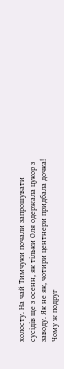холосту. На чай Тимчуки почали запрошувати сусідів ще з осенн, як тільки Оля одержала цукор з заводу. Як не як, чотири центнери придбала дочка! Чому ж подруг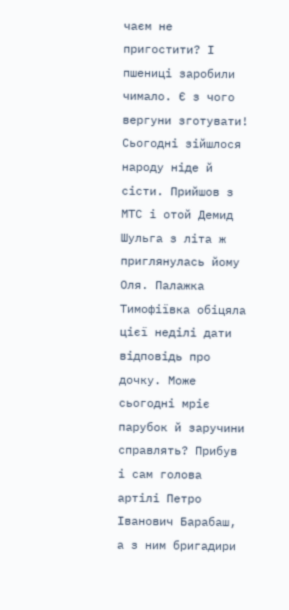чаєм не пригостити? І пшениці заробили чимало. Є з чого вергуни зготувати! Сьогодні зійшлося народу ніде й сісти. Прийшов з МТС і отой Демид Шульга з літа ж приглянулась йому Оля. Палажка Тимофіївка обіцяла цієї неділі дати відповідь про дочку. Може сьогодні мріє парубок й заручини справлять? Прибув і сам голова артілі Петро Іванович Барабаш, а з ним бригадири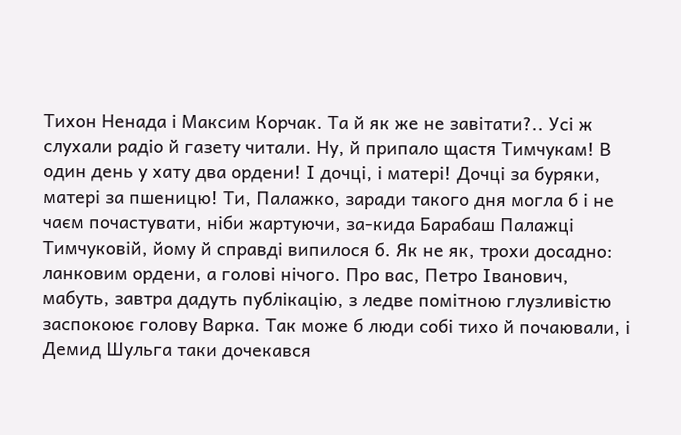Тихон Ненада і Максим Корчак. Та й як же не завітати?.. Усі ж слухали радіо й газету читали. Ну, й припало щастя Тимчукам! В один день у хату два ордени! І дочці, і матері! Дочці за буряки, матері за пшеницю! Ти, Палажко, заради такого дня могла б і не чаєм почастувати, ніби жартуючи, за-кида Барабаш Палажці Тимчуковій, йому й справді випилося б. Як не як, трохи досадно: ланковим ордени, а голові нічого. Про вас, Петро Іванович, мабуть, завтра дадуть публікацію, з ледве помітною глузливістю заспокоює голову Варка. Так може б люди собі тихо й почаювали, і Демид Шульга таки дочекався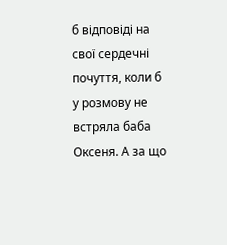б відповіді на свої сердечні почуття, коли б у розмову не встряла баба Оксеня. А за що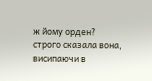ж йому орден? строго сказала вона, висипаючи в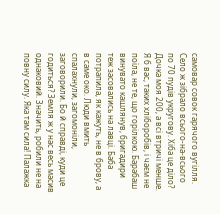самовар совок гарячого вугілля. Село ж зібрало всього-на-всього по 70 пудів укругову. Хіба це діло? Дочка моя 200, а всі втричі менше. Я б вас, таких хліборобів, і чаєм не поїла, не те, що горілкою. Барабаш винувато кашлянув, бригадири теж засовались на лавці. Баба потрапила, як кажуть, не в брову, а в саме око. Люди вмить спалахнули, загомоніли, заговорили. Бо й справді, куди це годиться? Земля ж у нас весь масив однаковий. Значить, робили не на повну силу. Яка там сила! Палажка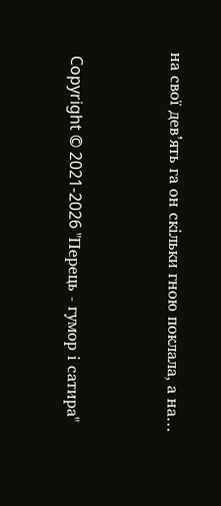на свої дев’ять га он скільки гною поклала, а на…


 Copyright © 2021-2026 "Перець - гумор і сатира"